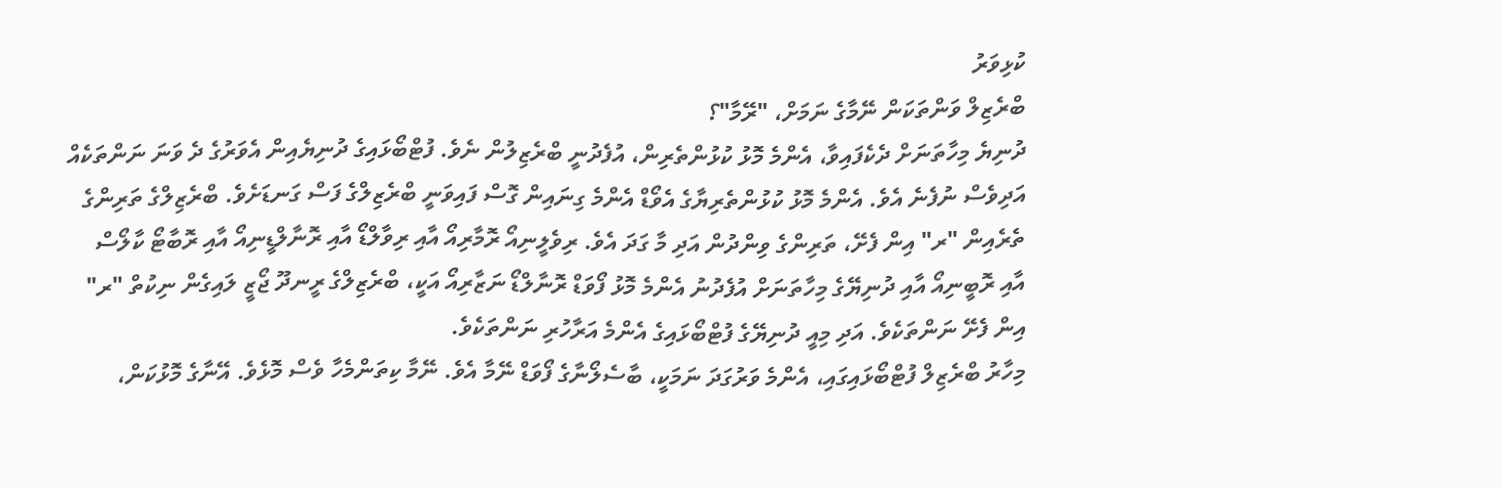ކުޅިވަރު
ބްރެޒިލް ވަންތަކަން ނޭމާގެ ނަމަށް، "ރޭމާ"؟
ދުނިޔެ މިހާތަނަށް ދެކެފައިވާ، އެންމެ މޮޅު ކުޅުންތެރިން، އުފެދުނީ ބްރެޒިލުން ނެވެ. ފުޓްބޯޅައިގެ ދުނިޔެއިން އެވަރުގެ ދެ ވަނަ ނަންތަކެއް އަދިވެސް ނުފެނެ އެވެ. އެންމެ މޮޅު ކުޅުންތެރިޔާގެ އެވޯޑް އެންމެ ގިނައިން ގޮސް ފައިވަނީ ބްރެޒިލްގެ ފަސް ގަނޑަށެވެ. ބްރެޒިލްގެ ތަރިންގެ ތެރެއިން "ރ" އިން ފެށޭ، ތަރިންގެ ވިންދުން އަދި މާ ގަދަ އެވެ. ރިވެލީނިއޯ ރޮމާރިއޯ އާއި ރިވާލްޑޯ އާއި ރޮނާލްޑީނިއޯ އާއި ރޮބާޓޯ ކާލޯސް އާއި ރޮބީނިއޯ އާއި ދުނިޔޭގެ މިހާތަނަށް އުފެދުނު އެންމެ މޮޅު ފޯވަޑް ރޮނާލްޑޯ ނަޒާރިއޯ އަކީ، ބްރެޒިލްގެ ރީނދޫ ޖޯޒީ ލައިގެން ނިކުތް "ރ" އިން ފެށޭ ނަންތަކެވެ. އަދި މިއީ ދުނިޔޭގެ ފުޓްބޯޅައިގެ އެންމެ އަރާހުރި ނަންތަކެވެ.
މިހާރު ބްރެޒިލް ފުޓްބޯޅައިގައި، އެންމެ ވަރުގަދަ ނަމަކީ، ބާސެލޯނާގެ ފޯވަޑް ނޭމާ އެވެ. ނޭމާ ކިތަންމެހާ ވެސް މޮޅެވެ. އޭނާގެ މޮޅުކަން،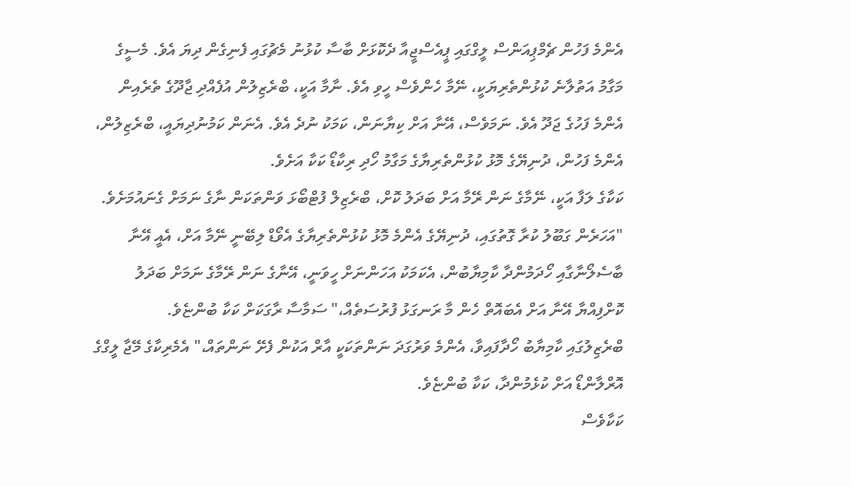އެންމެ ފަހުން ޗެމްޕިއަންސް ލީގްގައި ޕީއެސްޖީއާ ދެކޮޅަށް ބާސާ ކުޅުނު މެޗުގައި ފެނިގެން ދިޔަ އެވެ. މެސީގެ މަގާމު އަތުލާނެ ކުޅުންތެރިޔަކީ، ނޭމާ ހެންވެސް ހީވި އެވެ. ނާމާ އަކީ، ބްރެޒިލުން އުފެއްދި ޖާދޫގެ ތެރެއިން އެންމެ ފަހުގެ ޖަދޫ އެވެ. ނަމަވެސް، އޭނާ އަށް ކިޔާނަން، ކަމަކު ނުދެ އެވެ. އެނަން ކަމުނުދިޔައީ، ބްރެޒިލުން، އެންމެ ފަހުން، ދުނިޔޭގެ މޮޅު ކުޅުންތެރިޔާގެ މަގާމު ހޯދި ރިކާޑޯ ކަކާ އަށެވެ.
ކަކާގެ ލަފާ އަކީ، ނޭމާގެ ނަން ރޭމާ އަށް ބަދަލު ކޮށް، ބްރެޒިލް ފުޓްބޯޅަ ވަންތަކަން ނާގެ ނަމަށް ގެނައުމަށެވެ.
"އަހަރެން ގަބޫލު ކުރާ ގޮތުގައި، ދުނިޔޭގެ އެންމެ މޮޅު ކުޅުންތެރިޔާގެ އެވޯޑް ލިބޭނީ ނޭމާ އަށް، އެއީ އޭނާ ބާސެލޯނާގާއި ހޯދަމުންދާ ކާމިޔާބުން، އެކަމަކު އަހަންނަށް ހީވަނީ، އޭނާގެ ނަން ރޭމާގެ ނަމަށް ބަދަލު ކޮށްފިއްޔާ އޭނާ އަށް އެބައޮތް ހެން މާ ރަނގަޅު ފުރުސަތެއް،" ސަމާސާ ރާގަކަށް ކަކާ ބުންޏެވެ.
ބްރެޒިލުގައި ކާމިޔާބު ހޯދާފައިވާ، އެންމެ ވަރުގަދަ ނަންތަކަކީ އާރް އަކުން ފެށޭ ނަންތައް،" އެމެރިކާގެ މޭޖާ ލީގްގެ އޮރްލާންޑޯ އަށް ކުޅެމުންދާ، ކަކާ ބުންޏެވެ.
ކަކާވެސް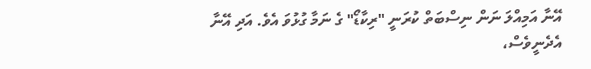އޭނާ އަމިއްލަ ނަން ނިސްބަތް ކުރަނީ "ރިކާޑޯ" ގެ ނަމާ ގުޅުވަ އެވެ. އަދި އޭނާ އެދެނީވެސް،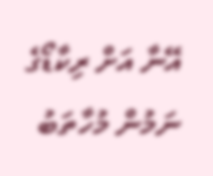އޭނާ އަށް ރިކާޑޯގެ ނަމުން މުހާތަބު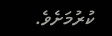ކުރުމަށެވެ.